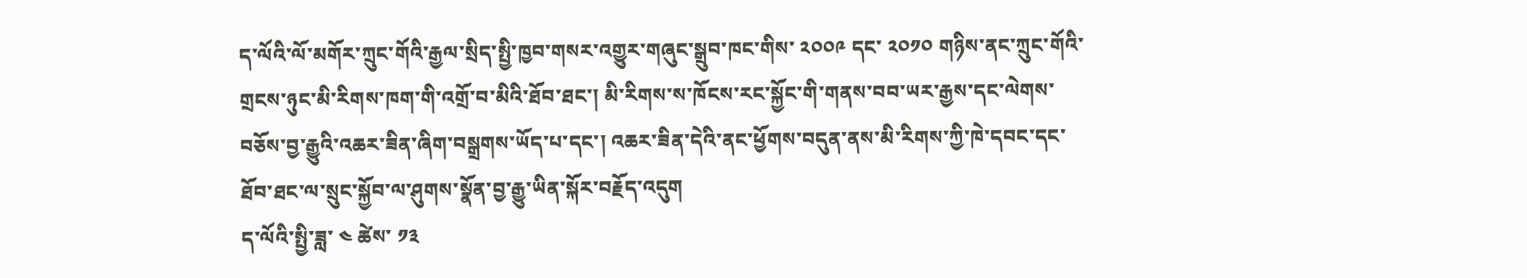ད་ལོའི་ལོ་མགོར་ཀྲུང་གོའི་རྒྱལ་སྲིད་སྤྱི་ཁྱབ་གསར་འགྱུར་གཞུང་སྒྲུབ་ཁང་གིས་ ༢༠༠༩ དང་ ༢༠༡༠ གཉིས་ནང་ཀྲུང་གོའི་གྲངས་ཉུང་མི་རིགས་ཁག་གི་འགྲོ་བ་མིའི་ཐོབ་ཐང་། མི་རིགས་ས་ཁོངས་རང་སྐྱོང་གི་གནས་བབ་ཡར་རྒྱས་དང་ལེགས་བཅོས་བྱ་རྒྱུའི་འཆར་ཟིན་ཞིག་བསྒྲགས་ཡོད་པ་དང་། འཆར་ཟིན་དེའི་ནང་ཕྱོགས་བདུན་ནས་མི་རིགས་ཀྱི་ཁེ་དབང་དང་ཐོབ་ཐང་ལ་སྲུང་སྐྱོབ་ལ་ཤུགས་སྣོན་བྱ་རྒྱུ་ཡིན་སྐོར་བརྗོད་འདུག
ད་ལོའི་སྤྱི་ཟླ་ ༤ ཚེས་ ༡༣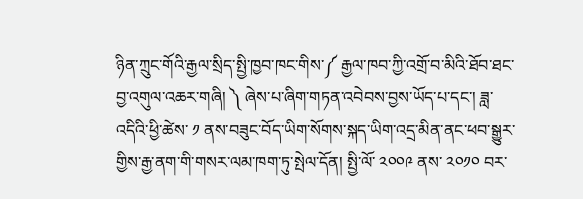ཉིན་ཀྲུང་གོའི་རྒྱལ་སྲིད་སྤྱི་ཁྱབ་ཁང་གིས་༼ རྒྱལ་ཁབ་ཀྱི་འགྲོ་བ་མིའི་ཐོབ་ཐང་བྱ་འགུལ་འཆར་གཞི། ༽ ཞེས་པ་ཞིག་གཏན་འབེབས་བྱས་ཡོད་པ་དང་། ཟླ་འདིའི་ཕྱི་ཚེས་ ༡ ནས་བཟུང་བོད་ཡིག་སོགས་སྐད་ཡིག་འདྲ་མིན་ནང་ཕབ་སྒྱུར་གྱིས་རྒྱ་ནག་གི་གསར་ལམ་ཁག་ཏུ་སྤེལ་དོན། སྤྱི་ལོ་ ༢༠༠༩ ནས་ ༢༠༡༠ བར་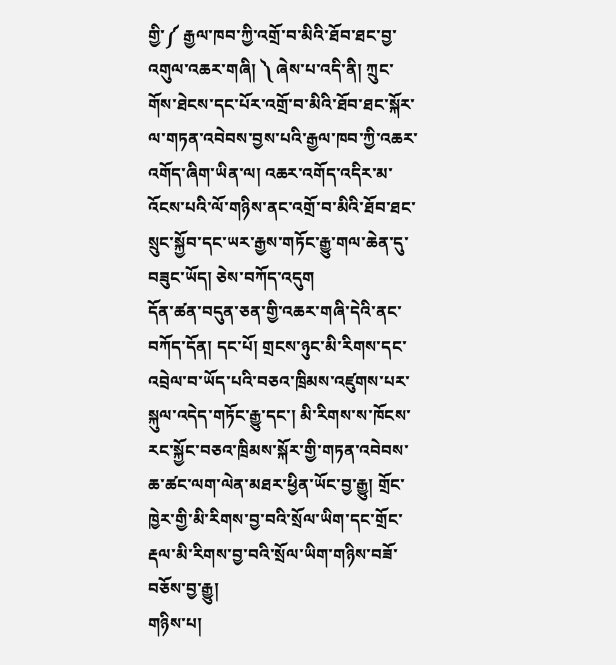གྱི་༼ རྒྱལ་ཁབ་ཀྱི་འགྲོ་བ་མིའི་ཐོབ་ཐང་བྱ་འགུལ་འཆར་གཞི། ༽ ཞེས་པ་འདི་ནི། ཀྲུང་གོས་ཐེངས་དང་པོར་འགྲོ་བ་མིའི་ཐོབ་ཐང་སྐོར་ལ་གཏན་འབེབས་བྱས་པའི་རྒྱལ་ཁབ་ཀྱི་འཆར་འགོད་ཞིག་ཡིན་ལ། འཆར་འགོད་འདིར་མ་འོངས་པའི་ལོ་གཉིས་ནང་འགྲོ་བ་མིའི་ཐོབ་ཐང་སྲུང་སྐྱོབ་དང་ཡར་རྒྱས་གཏོང་རྒྱུ་གལ་ཆེན་དུ་བཟུང་ཡོད། ཅེས་བཀོད་འདུག
དོན་ཚན་བདུན་ཅན་གྱི་འཆར་གཞི་དེའི་ནང་བཀོད་དོན། དང་པོ། གྲངས་ཉུང་མི་རིགས་དང་འབྲེལ་བ་ཡོད་པའི་བཅའ་ཁྲིམས་འཛུགས་པར་སྐུལ་འདེད་གཏོང་རྒྱུ་དང་། མི་རིགས་ས་ཁོངས་རང་སྐྱོང་བཅའ་ཁྲིམས་སྐོར་གྱི་གཏན་འབེབས་ཆ་ཚང་ལག་ལེན་མཐར་ཕྱིན་ཡོང་བྱ་རྒྱུ། གྲོང་ཁྱེར་གྱི་མི་རིགས་བྱ་བའི་སྲོལ་ཡིག་དང་གྲོང་རྡལ་མི་རིགས་བྱ་བའི་སྲོལ་ཡིག་གཉིས་བཟོ་བཅོས་བྱ་རྒྱུ།
གཉིས་པ།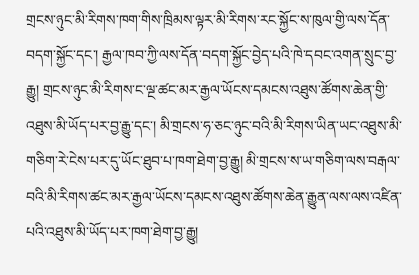གྲངས་ཉུང་མི་རིགས་ཁག་གིས་ཁྲིམས་ལྟར་མི་རིགས་རང་སྐྱོང་ས་ཁུལ་གྱི་ལས་དོན་བདག་སྐྱོང་དང་། རྒྱལ་ཁབ་ཀྱི་ལས་དོན་བདག་སྐྱོང་བྱེད་པའི་ཁེ་དབང་འགན་སྲུང་བྱ་རྒྱུ། གྲངས་ཉུང་མི་རིགས་ང་ལྔ་ཚང་མར་རྒྱལ་ཡོངས་དམངས་འཐུས་ཚོགས་ཆེན་གྱི་འཐུས་མི་ཡོད་པར་བྱ་རྒྱུ་དང་། མི་གྲངས་ཧ་ཅང་ཉུང་བའི་མི་རིགས་ཡིན་ཡང་འཐུས་མི་གཅིག་རེ་ངེས་པར་དུ་ཡོང་ཐུབ་པ་ཁག་ཐེག་བྱ་རྒྱུ། མི་གྲངས་ས་ཡ་གཅིག་ལས་བརྒལ་བའི་མི་རིགས་ཚང་མར་རྒྱལ་ཡོངས་དམངས་འཐུས་ཚོགས་ཆེན་རྒྱུན་ལས་ལས་འཛིན་པའི་འཐུས་མི་ཡོད་པར་ཁག་ཐེག་བྱ་རྒྱུ།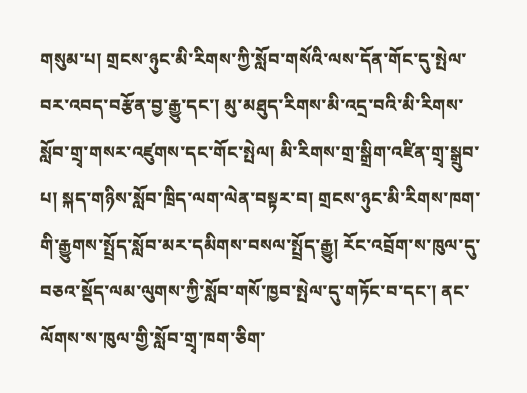གསུམ་པ། གྲངས་ཉུང་མི་རིགས་ཀྱི་སློབ་གསོའི་ལས་དོན་གོང་དུ་སྤེལ་བར་འབད་བརྩོན་བྱ་རྒྱུ་དང་། མུ་མཐུད་རིགས་མི་འདྲ་བའི་མི་རིགས་སློབ་གྲྭ་གསར་འཛུགས་དང་གོང་སྤེལ། མི་རིགས་གྲ་སྒྲིག་འཛིན་གྲྭ་སྒྲུབ་པ། སྐད་གཉིས་སློབ་ཁྲིད་ལག་ལེན་བསྟར་བ། གྲངས་ཉུང་མི་རིགས་ཁག་གི་རྒྱུགས་སྤྲོད་སློབ་མར་དམིགས་བསལ་སྤྲོད་རྒྱུ། རོང་འབྲོག་ས་ཁུལ་དུ་བཅའ་སྡོད་ལམ་ལུགས་ཀྱི་སློབ་གསོ་ཁྱབ་སྤེལ་དུ་གཏོང་བ་དང་། ནང་ལོགས་ས་ཁུལ་གྱི་སློབ་གྲྭ་ཁག་ཅིག་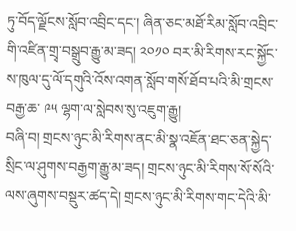ཏུ་བོད་ལྗོངས་སློབ་འབྲིང་དང་། ཞིན་ཅང་མཐོ་རིམ་སློབ་འབྲིང་གི་འཛིན་གྲྭ་བསྒྲུབ་རྒྱུ་མ་ཟད། ༢༠༡༠ བར་མི་རིགས་རང་སྐྱོང་ས་ཁུལ་དུ་ལོ་དགུའི་འོས་འགན་སློབ་གསོ་ཐོབ་པའི་མི་གྲངས་བརྒྱ་ཆ་ ༩༥ ལྷག་ལ་སླེབས་སུ་འཇུག་རྒྱུ།
བཞི་བ། གྲངས་ཉུང་མི་རིགས་ནང་མི་སྣ་འཇོན་ཐང་ཅན་སྐྱེད་སྲིང་ལ་ཤུགས་བརྒྱག་རྒྱུ་མ་ཟད། གྲངས་ཉུང་མི་རིགས་སོ་སོའི་ལས་ཞུགས་བསྡུར་ཚད་དེ། གྲངས་ཉུང་མི་རིགས་གང་དེའི་མི་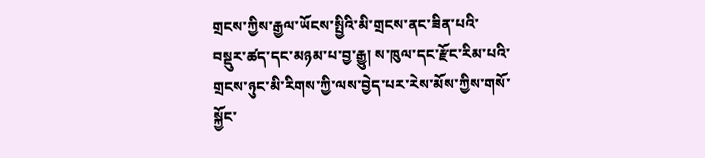གྲངས་ཀྱིས་རྒྱལ་ཡོངས་སྤྱིའི་མི་གྲངས་ནང་ཟིན་པའི་བསྡུར་ཚད་དང་མཉམ་པ་བྱ་རྒྱུ། ས་ཁུལ་དང་རྫོང་རིམ་པའི་གྲངས་ཉུང་མི་རིགས་ཀྱི་ལས་བྱེད་པར་རེས་མོས་ཀྱིས་གསོ་སྐྱོང་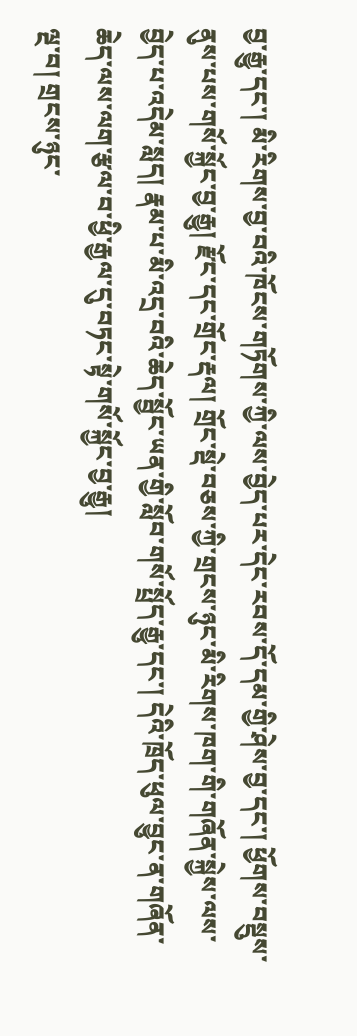བྱ་རྒྱུ་དང་། མི་རིགས་བྱ་བའི་ཁོངས་གཏོགས་ཀྱི་ལས་བྱེད་པར་དེང་རབས་དོ་དམ་གྱི་ཤེས་བྱ་དང་། ཕྱོགས་བསྡུས་ནུས་པས་གསོ་སྐྱོང་བྱ་རྒྱུ། རྫོང་དང་གྲོང་རྡལ། གྲོང་སྡེ་བཅས་ཀྱི་གྲངས་ཉུང་མི་རིགས་ཁག་གི་གཞོན་སྐྱེས་ལས་བྱེད་པ་འདེམ་སླད། རྣམ་པ་མི་འདྲ་བའི་ཆེད་སྦྱོང་ཡན་གྱི་སློབ་གསོ་སྤྲོད་རྒྱུ་དང་། དེའི་ཁྲོད་ཕུལ་བྱུང་ན་གཞོན་ཆེད་ལས་ལག་རྩལ་བ་ཕྱི་རྒྱལ་དུ་བཏང་སྟེ་གསོ་སྐྱོང་བྱ་རྒྱུ།
ལྔ་བ། གྲངས་ཉུང་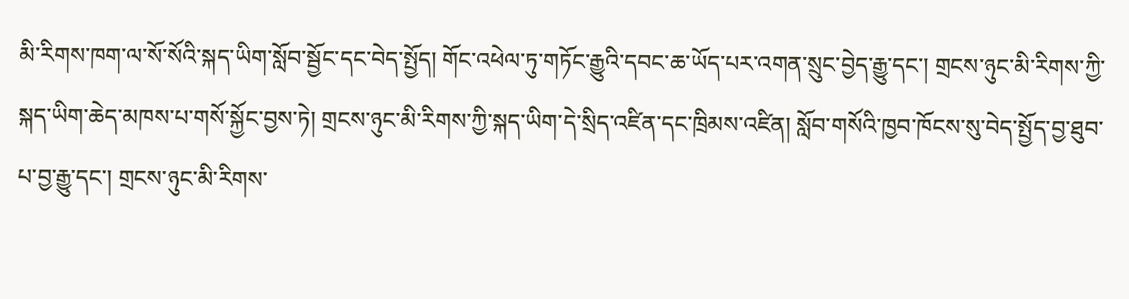མི་རིགས་ཁག་ལ་སོ་སོའི་སྐད་ཡིག་སློབ་སྦྱོང་དང་བེད་སྤྱོད། གོང་འཕེལ་ཏུ་གཏོང་རྒྱུའི་དབང་ཆ་ཡོད་པར་འགན་སྲུང་བྱེད་རྒྱུ་དང་། གྲངས་ཉུང་མི་རིགས་ཀྱི་སྐད་ཡིག་ཆེད་མཁས་པ་གསོ་སྐྱོང་བྱས་ཏེ། གྲངས་ཉུང་མི་རིགས་ཀྱི་སྐད་ཡིག་དེ་སྲིད་འཛིན་དང་ཁྲིམས་འཛིན། སློབ་གསོའི་ཁྱབ་ཁོངས་སུ་བེད་སྤྱོད་བྱ་ཐུབ་པ་བྱ་རྒྱུ་དང་། གྲངས་ཉུང་མི་རིགས་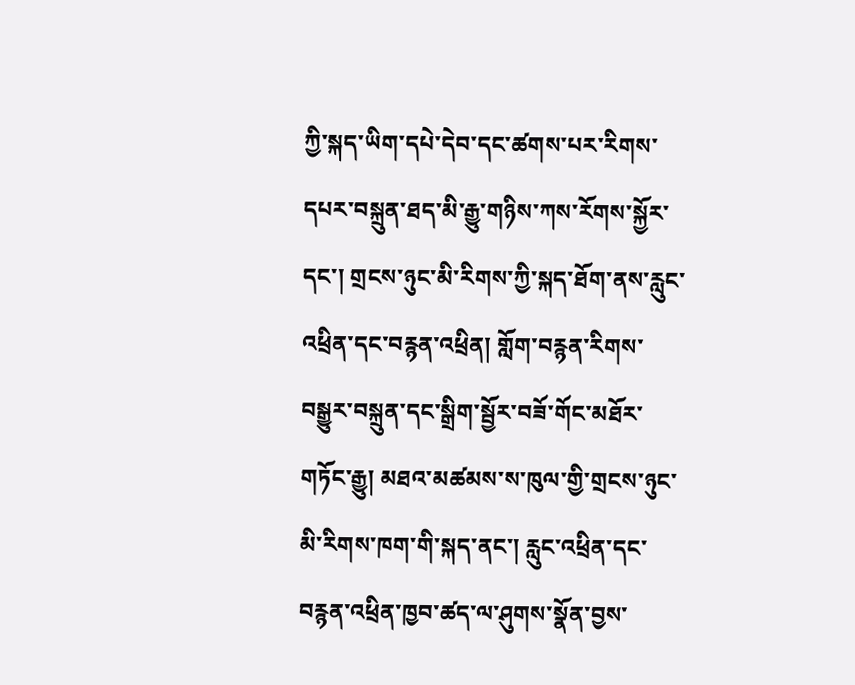ཀྱི་སྐད་ཡིག་དཔེ་དེབ་དང་ཚགས་པར་རིགས་དཔར་བསྐྲུན་ཐད་མི་རྒྱུ་གཉིས་ཀས་རོགས་སྐྱོར་དང་། གྲངས་ཉུང་མི་རིགས་ཀྱི་སྐད་ཐོག་ནས་རླུང་འཕྲིན་དང་བརྙན་འཕྲིན། གློག་བརྙན་རིགས་བསྒྱུར་བསྐྲུན་དང་སྒྲིག་སྦྱོར་བཟོ་གོང་མཐོར་གཏོང་རྒྱུ། མཐའ་མཚམས་ས་ཁུལ་གྱི་གྲངས་ཉུང་མི་རིགས་ཁག་གི་སྐད་ནང་། རླུང་འཕྲིན་དང་བརྙན་འཕྲིན་ཁྱབ་ཚད་ལ་ཤུགས་སྣོན་བྱས་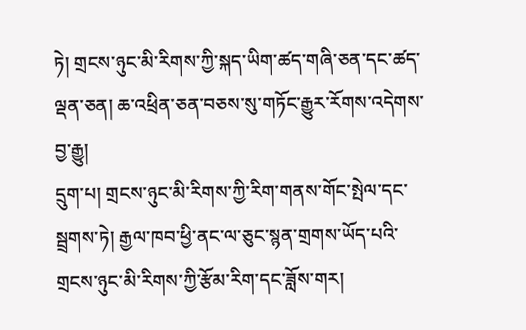ཏེ། གྲངས་ཉུང་མི་རིགས་ཀྱི་སྐད་ཡིག་ཚད་གཞི་ཅན་དང་ཚད་ལྡན་ཅན། ཆ་འཕྲིན་ཅན་བཅས་སུ་གཏོང་རྒྱུར་རོགས་འདེགས་བྱ་རྒྱུ།
དྲུག་པ། གྲངས་ཉུང་མི་རིགས་ཀྱི་རིག་གནས་གོང་སྤེལ་དང་སྦྲགས་ཏེ། རྒྱལ་ཁབ་ཕྱི་ནང་ལ་ཅུང་སྙན་གྲགས་ཡོད་པའི་གྲངས་ཉུང་མི་རིགས་ཀྱི་རྩོམ་རིག་དང་ཟློས་གར།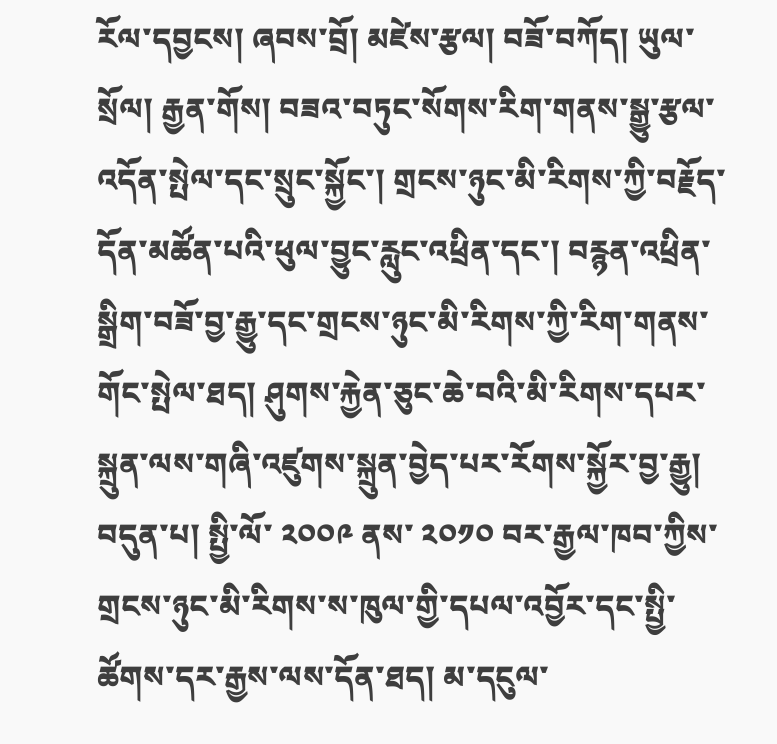རོལ་དབྱངས། ཞབས་བྲོ། མཛེས་རྩལ། བཟོ་བཀོད། ཡུལ་སྲོལ། རྒྱན་གོས། བཟའ་བཏུང་སོགས་རིག་གནས་སྒྱུ་རྩལ་འདོན་སྤེལ་དང་སྲུང་སྐྱོང་། གྲངས་ཉུང་མི་རིགས་ཀྱི་བརྗོད་དོན་མཚོན་པའི་ཕུལ་བྱུང་རླུང་འཕྲིན་དང་། བརྙན་འཕྲིན་སྒྲིག་བཟོ་བྱ་རྒྱུ་དང་གྲངས་ཉུང་མི་རིགས་ཀྱི་རིག་གནས་གོང་སྤེལ་ཐད། ཤུགས་རྐྱེན་ཅུང་ཆེ་བའི་མི་རིགས་དཔར་སྐྲུན་ལས་གཞི་འཛུགས་སྐྲུན་བྱེད་པར་རོགས་སྐྱོར་བྱ་རྒྱུ།
བདུན་པ། སྤྱི་ལོ་ ༢༠༠༩ ནས་ ༢༠༡༠ བར་རྒྱལ་ཁབ་ཀྱིས་གྲངས་ཉུང་མི་རིགས་ས་ཁུལ་གྱི་དཔལ་འབྱོར་དང་སྤྱི་ཚོགས་དར་རྒྱས་ལས་དོན་ཐད། མ་དངུལ་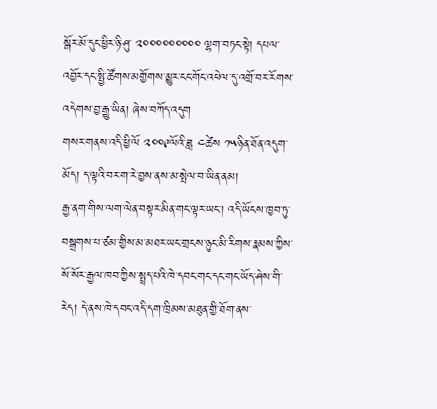སྒོར་མོ་དུང་ཕྱིར་ཉི་ཤུ་ ༢༠༠༠༠༠༠༠༠༠ ལྷག་བཏང་སྟེ། དཔལ་འབྱོར་དང་སྤྱི་ཚོགས་མགྱོགས་མྱུར་ངང་གོང་འཕེལ་དུ་འགྲོ་བར་རོགས་འདེགས་བྱ་རྒྱུ་ཡིན། ཞེས་བཀོད་འདུག
གསར་གནས་འདི་ཕྱི་ལོ ༢༠༠༩ལོའི་ཟླ ༤ཚེས ༡༥ཉིན་ཐོན་འདུག་མོད། ད་ལྟའི་བར་ག་རེ་བྱས་ནས་མ་སྤེལ་བ་ཡིན་ནམ།
རྒྱ་ནག་གིས་ལག་ལེན་བསྟར་མིན་གང་ལྟར་ཡང་། འདི་ཡོངས་ཁྱབ་ཏུ་བསྒྲགས་པ་ཙམ་གྱིས་མ་མཐར་ཡང་གྲངས་ཉུང་མི་རིགས་རྣམས་ཀྱིས་སོ་སོར་རྒྱལ་ཁབ་ཀྱིས་སྤྲད་པའི་ཁེ་དབང་གང་དང་གང་ཡོད་ཤེས་གི་རེད། དེ་ནས་ཁེ་དབང་འདི་དག་ཁྲིམས་མཐུན་གྱི་ཐོག་ནས་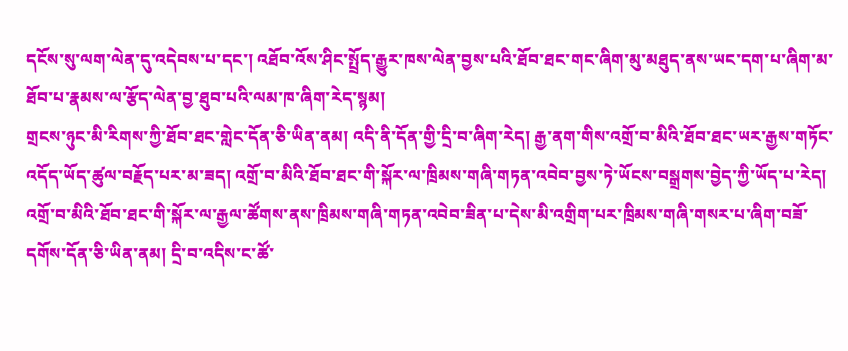དངོས་སུ་ལག་ལེན་དུ་འདེབས་པ་དང་། འཐོབ་འོས་ཤིང་སྤྲོད་རྒྱུར་ཁས་ལེན་བྱས་པའི་ཐོབ་ཐང་གང་ཞིག་མུ་མཐུད་ནས་ཡང་དག་པ་ཞིག་མ་ཐོབ་པ་རྣམས་ལ་རྩོད་ལེན་བྱ་ཐུབ་པའི་ལམ་ཁ་ཞིག་རེད་སྙམ།
གྲངས་ཉུང་མི་རིགས་ཀྱི་ཐོབ་ཐང་གླེང་དོན་ཅི་ཡིན་ནམ། འདི་ནི་དོན་གྱི་དྲི་བ་ཞིག་རེད། རྒྱ་ནག་གིས་འགྲོ་བ་མིའི་ཐོབ་ཐང་ཡར་རྒྱས་གཏོང་འདོད་ཡོད་ཚུལ་བརྗོད་པར་མ་ཟད། འགྲོ་བ་མིའི་ཐོབ་ཐང་གི་སྐོར་ལ་ཁྲིམས་གཞི་གཏན་འབེབ་བྱས་ཏེ་ཡོངས་བསྒྲགས་བྱེད་ཀྱི་ཡོད་པ་རེད། འགྲོ་བ་མིའི་ཐོབ་ཐང་གི་སྐོར་ལ་རྒྱལ་ཚོགས་ནས་ཁྲིམས་གཞི་གཏན་འབེབ་ཟིན་པ་དེས་མི་འགྲིག་པར་ཁྲིམས་གཞི་གསར་པ་ཞིག་བཟོ་དགོས་དོན་ཅི་ཡིན་ནམ། དྲི་བ་འདིས་ང་ཚོ་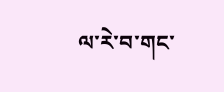ལ་རེ་བ་གང་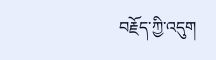བརྗོད་ཀྱི་འདུག